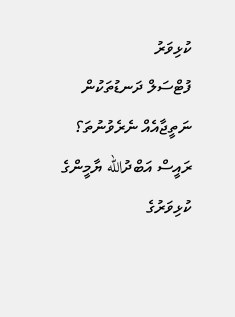ކުޅިވަރު
ފުޓްސަލް ދަނޑުތަކުން ނަތީޖާއެއް ނެރެވުނުތަ؟
ރައީސް އަބްދުالله ޔާމީންގެ ކުޅިވަރުގެ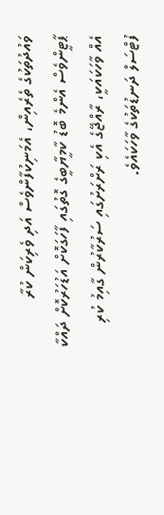ވައުދުތަކުގެ ތެރެއިން، އެމަނިކުފާންވެސް އަދި ވެރިކަން ކުރާ ޕާޓީންވެސް އެންމެ ބޮޑު ކާމީޔާބީގެ ގޮތުގައި ފާހަގަކޮށް އަޑުހަރުކޮށް ދައްކާ އެއް ވާހަކައަކީ، ރާއްޖޭގެ އެކި ރަށްރަށުގައި ސަރުކާރުން ގާއިމު ކުރި ފުޓްސަލް ދަނޑުތަކުގެ ވާހަކައެވެ.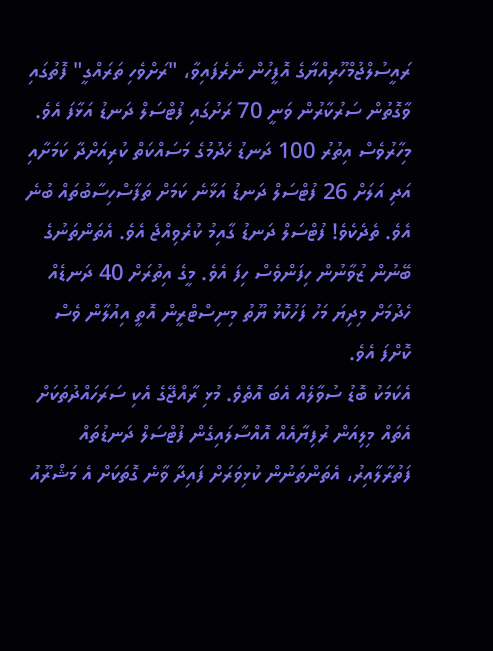ރައީސުލްޖުމްހޫރިއްޔާގެ އޮފީހުން ނެރެފައިވާ، "ރަށްވެހި ތަރައްގީ" ފޮތުގައި ވާގޮތުން ސަރުކާރުން ވަނީ 70 ރަށުގައި ފުޓްސަލް ދަނޑު އަޅާފަ އެވެ. މިހާރުވެސް އިތުރު 100 ދަނޑު ހެދުމުގެ މަސައްކަތް ކުރިއަށްދާ ކަމަށާއި އަދި އަލަށް 26 ފުޓްސަލް ދަނޑު އަޅާނެ ކަމަށް ތަފާސްހިސާބުތައް ބުނެ އެވެ. ތެދެކެވެ! ފުޓްސަލް ދަނޑު ގާއިމު ކުރެވިއްޖެ އެވެ. އެތަންތަނުގެ ބޭނުން ޒުވާނުން ހިފަންވެސް ހިފަ އެވެ. މީގެ އިތުރަށް 40 ދަނޑެއް ހެދުމަށް މިދިޔަ މަހު ފަހުކޮޅު ޔޫތު މިނިސްޓްރީން އޮތީ އިއުލާން ވެސް ކޮށްފަ އެވެ.
އެކަމަކު ބޮޑު ސުވާލެއް އެބަ އޮތެވެ. މުޅި ރާއްޖޭގެ އެކި ސަރަހައްދުތަކަށް އެތައް މިލިއަން ރުފިޔާއެއް އޮއްސާލައިގެން ފުޓްސަލް ދަނޑުތައް ފަތުރާލާއިރު، އެތަންތަނުން ކުޅިވަރަށް ފައިދާ ވާނެ ގޮތަކަށް އެ މަޝްރޫއު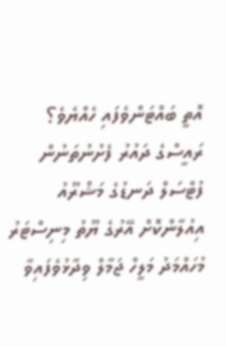އޮތީ ބައްޓަންވެފައި ހެއްޔެވެ؟
ރައީސްގެ ދައުރު ފެށުނުތަނުން ފުޓްސަލް ދަނޑުގެ މަޝްރޫއު އިއުލާންކޮށް އޭރުގެ ޔޫތު މިނިސްޓަރު މުހައްމަދު މަލީހް ޖަމާލް ވިދާޅުވެފައިވާ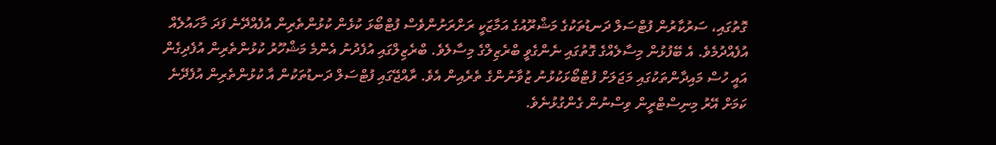ގޮތުގައި، ސަރުކާރުން ފުޓްސަލް ދަނޑުތަކުގެ މަޝްރޫއުގެ އަމާޒަކީ ރަށްރަށުންވެސް ފުޓްބޯޅަ ކުޅެން ކުޅުންތެރިން އުފެއްދޭނެ ފަދަ މާހައުލެއް އުފެއްދުމެވެ. އެ ބޭފުޅުން މިސާލެއްގެ ގޮތުގައި ނެންގެވީ ބްރެޒިލްގެ މިސާލެވެ. ބްރެޒިލްގައި އުފެދުނު އެންމެ މަޝްހޫރު ކުޅުންތެރިން އުފެދިގެން އައީ ހުސް މައިދާންތަކުގައި މަޖަލަށް ފުޓްބޯޅަކުޅުނު ޒުވާނުންގެ ތެރެއިން އެވެ. ރާއްޖޭގައި ފުޓްސަލް ދަނޑުތަކުން އާ ކުޅުންތެރިން އުފެދޭނެ ކަމަށް އޭރު މިނިސްޓްރީން ވިސްނުން ގެންގުޅުނެވެ.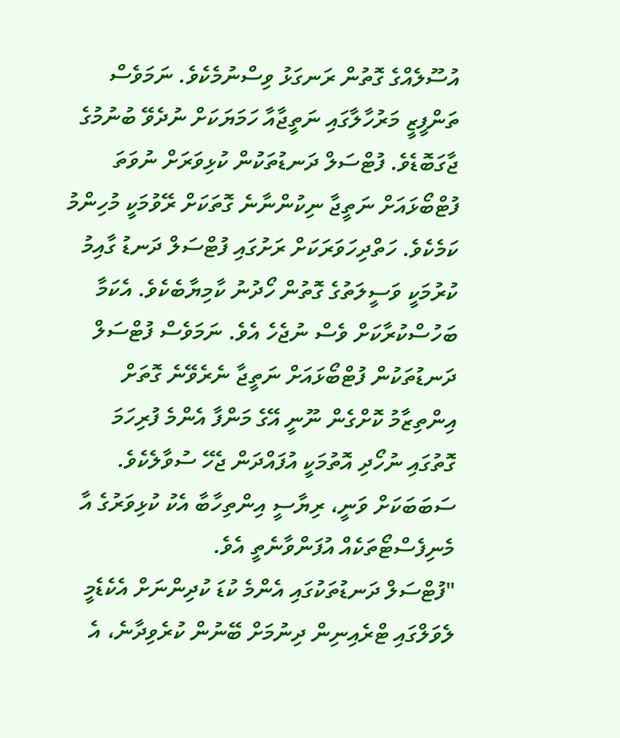އުސޫލެއްގެ ގޮތުން ރަނގަޅު ވިސްނުމެކެވެ. ނަމަވެސް ތަންފީޒީ މަރުހާލާގައި ނަތީޖާއާ ހަމަޔަކަށް ނުދެވޭ ބުނުމުގެ ޖާގަބޮޑެވެ. ފުޓްސަލް ދަނޑުތަކުން ކުޅިވަރަށް ނުވަތަ ފުޓްބޯޅައަށް ނަތީޖާ ނިކުންނާނެ ގޮތަކަށް ރޭވުމަކީ މުހިންމު ކަމެކެވެ. ހަތްދިހަވަރަކަށް ރަށުގައި ފުޓްސަލް ދަނޑު ގާއިމު ކުރުމަކީ ވަސީލަތުގެ ގޮތުން ހޯދުނު ކާމިޔާބެކެވެ. އެކަމާ ބަހުސްކުރާކަށް ވެސް ނުޖެހެ އެވެ. ނަމަވެސް ފުޓްސަލް ދަނޑުތަކުން ފުޓްބޯޅައަށް ނަތީޖާ ނެރެވޭނެ ގޮތަށް އިންތިޒާމު ކޮށްގެން ނޫނީ އޭގެ މަންފާ އެންމެ ފުރިހަމަ ގޮތުގައި ނުހޯދި އޮތުމަކީ އުފައްދަން ޖެހޭ ސުވާލެކެވެ. ސަބަބަކަށް ވަނީ، ރިޔާސީ އިންތިހާބާ އެކު ކުޅިވަރުގެ އާ މެނިފެސްޓޯތަކެއް އުފަންވާނެތީ އެވެ.
"ފުޓްސަލް ދަނޑުތަކުގައި އެންމެ ކުޑަ ކުދިންނަށް އެކެޑެމީ ލެވަލްގައި ޓްރެއިނިން ދިނުމަށް ބޭނުން ކުރެވިދާނެ، އެ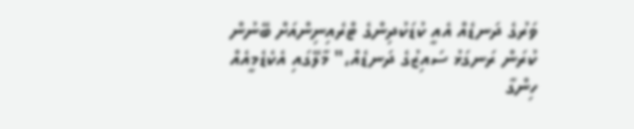ވަރުގެ ދަނޑެއް އެއީ ކުޑަކުދިންގެ ޓްރެއިނިންއަށް ބޭނުން ކުރަން ރަނގަޅު ސައިޒުގެ ދަނޑެއް،" މާލޭގައި އެކެޑެމީއެއް ހިންގާ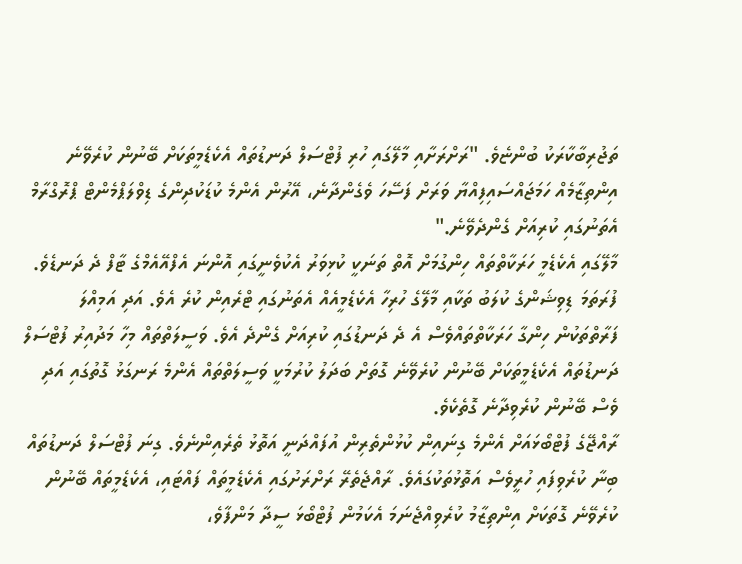ތަޖުރިބާކާރަކު ބުންޏެވެ. "ރަށްރަށާއި މާލޭގައި ހުރި ފުޓްސަލް ދަނޑުތައް އެކެޑެމީތަކަށް ބޭނުން ކުރެވޭނެ އިންތިޒާމެއް ހަމަޖައްސައިފިއްޔާ ވަރަށް ފަސޭހަ ވެގެންދާނެ، އޭރުން އެންމެ ކުޑަކުދިންގެ ޑިވްލަޕްމެންޓް ޕްރޮގްރާމް އެތަނުގައި ކުރިއަށް ގެންދެވޭނެ."
މާލޭގައި އެކެޑެމީ ހަރަކާތްތައް ހިންގުމަށް އޮތް ތަނަކީ ކުޅިވަރު އެކުވެނީގައި އޮންނަ އެފްއޭއެމްގެ ޓާފް ދެ ދަނޑެވެ. ފުރަތަމަ ޑިވިޝަންގެ ކުލަބު ތަކާއި މާލޭގެ ހުރިހާ އެކެޑެމީއެއް އެތަނުގައި ޓްރެއިން ކުރެ އެވެ. އަދި އަމިއްލަ ފަރާތްތަކުން ހިންގާ ހަރަކާތްތައްވެސް އެ ދެ ދަނޑުގައި ކުރިއަށް ގެންދެ އެވެ. ވަސީލަތްތައް މިހާ މަދުއިރު ފުޓްސަލް ދަނޑުތައް އެކެޑެމީތަކަށް ބޭނުން ކުރެވޭނެ ގޮތަށް ބަދަލު ކުރުމަކީ ވަސީލަތްތައް އެންމެ ރަނގަޅު ގޮތުގައި އަދި ވެސް ބޭނުން ކުރެވިދާނެ ގޮތެކެވެ.
ރާއްޖޭގެ ފުޓްބޯޅައަށް އެންމެ ގިނައިން ކުޅުންތެރިން އުފައްދަނީ އަތޮޅު ތެރެއިންނެވެ. ގިނަ ފުޓްސަލް ދަނޑުތައް ބިނާ ކުރެވިފައި ހުރީވެސް އަތޮޅުތަކުގައެވެ. ރާއްޖެތެރޭ ރަށްރަށުގައި އެކެޑެމީތައް ފައްޓައި، އެކެޑެމީތައް ބޭނުން ކުރެވޭނެ ގޮތަކަށް އިންތިޒާމު ކުރެވިއްޖެނަމަ އެކަމުން ފުޓްބޯޅަ ސީދާ މަންފާވެ،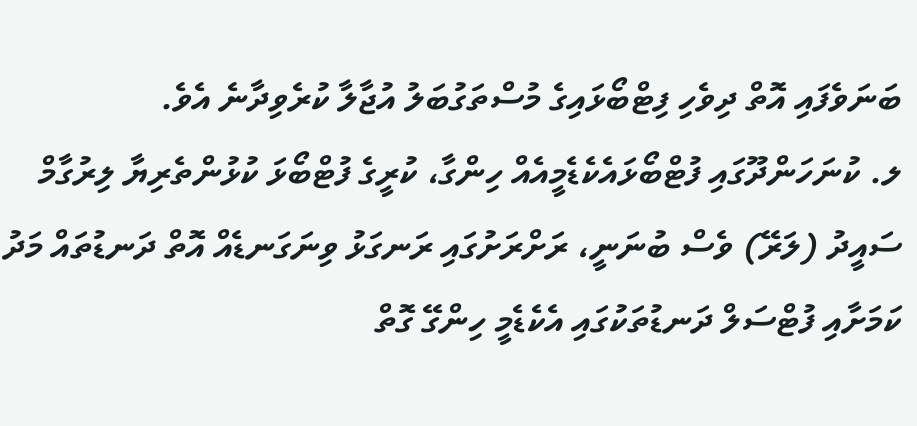ބަނަވެފައި އޮތް ދިވެހި ފިޓްބޯޅައިގެ މުސްތަގުބަލު އުޖާލާ ކުރެވިދާނެ އެވެ.
ލ. ކުނަހަންދޫގައި ފުޓްބޯޅައެކެޑެމީއެއް ހިންގާ، ކުރީގެ ފުޓްބޯޅަ ކުޅުންތެރިޔާ ލިރުގާމް ސައީދު (ލަރޭ) ވެސް ބުނަނީ، ރަށްރަށުގައި ރަނގަޅު ވިނަގަނޑެއް އޮތް ދަނޑުތައް މަދު ކަމަށާއި ފުޓްސަލް ދަނޑުތަކުގައި އެކެޑެމީ ހިންގޭ ގޮތް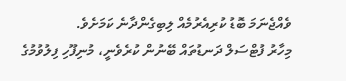ވެއްޖެނަމަ ބޮޑު ކުރިއެރުމެއް ލިބިގެންދާނެ ކަމަށެވެ.
މިހާރު ފުޓްސަލް ދަނޑުތައް ބޭނުން ކުރެވެނީ، މުނިފޫހި ފިލުވުމުގެ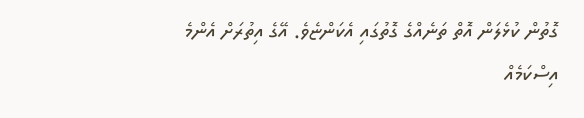ގޮތުން ކުޅެލަން އޮތް ތަނެއްގެ ގޮތުގައި އެކަންޏެވެ. އޭގެ އިތުރަށް އެންމެ އިސްކަމެއް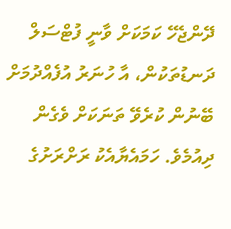ދޭންޖެހޭ ކަމަކަށް ވާނީ ފުޓްސަލް ދަނޑުތަކުން، އާ ހުނަރު އުފެއްދުމަށް ބޭނުން ކުރެވޭ ތަނަކަށް ވެގެން ދިއުމެވެ. ހަމައެޔާއެކު ރަށްރަށުގެ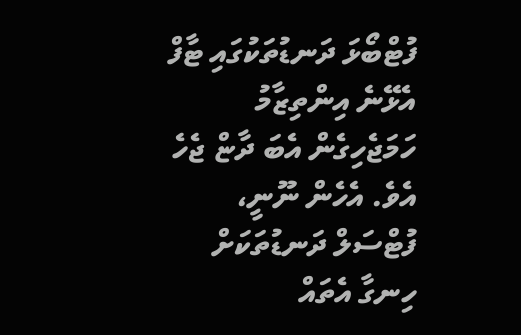ފުޓްބޯޅަ ދަނޑުތަކުގައި ޓާފް އެޅޭނެ އިންތިޒާމު ހަމަޖެހިގެން އެބަ ދާޏް ޖެހެ އެވެ. އެހެން ނޫނީ، ފުޓްސަލް ދަނޑުތަކަށް ހިނގާ އެތައް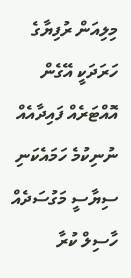މިލިއަން ރުފިޔާގެ ހަރަދަކީ އޭގެން އޮއްޓަރެއް ފައިދާއެއް ނުނިކުމެ ހަމައެކަނި ސިޔާސީ މަގުސަދެއް ހާސިލް ކުރާ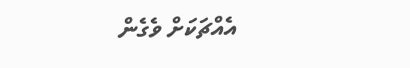އެއްޗަކަށް ވެގެން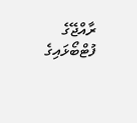ރާއްޖޭގެ ފުޓްބޯޅައިގެ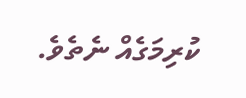ކުރިމަގެއް ނެތެވެ.